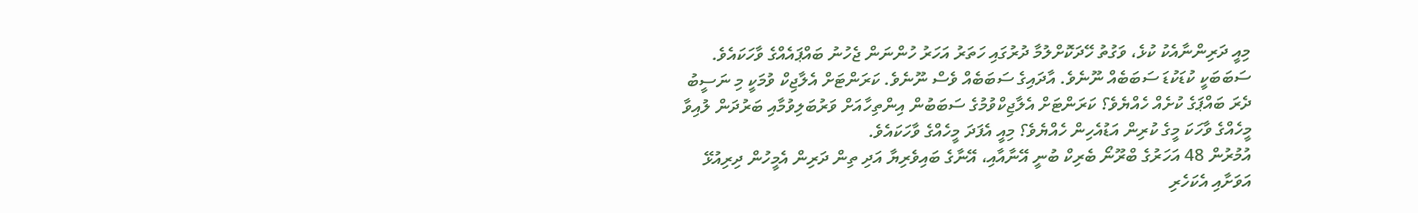މިއީ ދަރިންނާއެކު ކުޅެ، ވަގުތު ހޭދަކޮށްލުމާ ދުރުގައި ހަތަރު އަހަރު ހުންނަން ޖެހުނު ބައްޕައެއްގެ ވާހަކައެވެ. ސަބަބަކީ ކުޑަކުޑަ ސަބަބެއް ނޫނެވެ. އާދައިގެ ސަބަބެއް ވެސް ނޫނެވެ. ކަރަންޓަށް އެލާޖިކް ވުމަކީ މި ނަސީބު ދެރަ ބައްޕަގެ ކުށެއް ހެއްޔެވެ؟ ކަރަންޓަށް އެލާޖިކްވުމުގެ ސަބަބުން އިންތިހާއަށް ވަރުބަލިވުމާއި ބަރުދަން ލުއިވާ މީހެއްގެ ވާހަކަ މީގެ ކުރިން އަޑުއެހިން ހެއްޔެވެ؟ މިއީ އެފަދަ މީހެއްގެ ވާހަކައެވެ.
އުމުރުން 48 އަހަރުގެ ބްރޫނޯ ބެރިކް ބުނީ އޭނާއާއި، އޭނާގެ ބައިވެރިޔާ އަދި ތިން ދަރިން އެމީހުން ދިރިއުޅޭ އަވަށާއި އެކަހެރި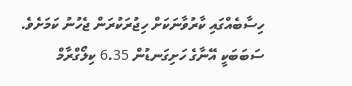ހިސާބެއްގައި ކާރުވާނަކަށް ހިޖުރަކުރަން ޖެހުނު ކަމަށެވެ. ސަބަބަކީ އޭނާގެ ހަށިގަނޑުން 6.35 ކިލޯގްރާމް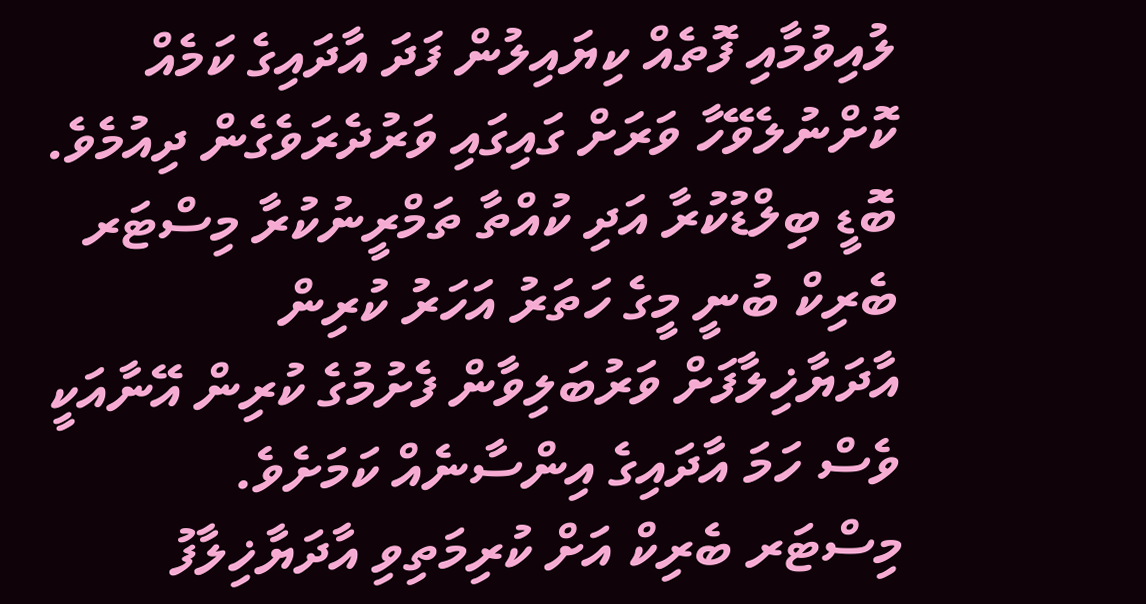ލުއިވުމާއި ފޮތެއް ކިޔައިލުން ފަދަ އާދައިގެ ކަމެއް ކޮށްނުލެވޭހާ ވަރަށް ގައިގައި ވަރުދެރަވެގެން ދިއުމެވެ.
ބޮޑީ ބިލްޑުކުރާ އަދި ކުއްތާ ތަމްރީނުކުރާ މިސްޓަރ ބެރިކް ބުނީ މީގެ ހަތަރު އަހަރު ކުރިން އާދަޔާޚިލާފަށް ވަރުބަލިވާން ފެށުމުގެ ކުރިން އޭނާއަކީ ވެސް ހަމަ އާދައިގެ އިންސާނެއް ކަމަށެވެ.
މިސްޓަރ ބެރިކް އަށް ކުރިމަތިވި އާދަޔާޚިލާފު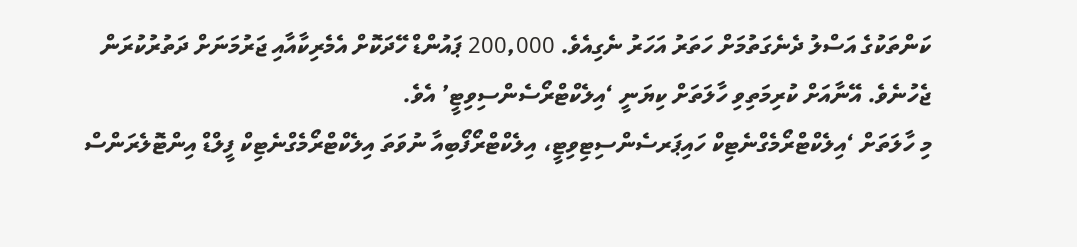ކަންތަކުގެ އަސްލު ދެނެގަތުމަށް ހަތަރު އަހަރު ނެގިއެވެ. 200,000 ޕައުންޑް ހޭދަކޮށް އެމެރިކާއާއި ޖަރުމަނަށް ދަތުރުކުރަން ޖެހުނެވެ. އޭނާއަށް ކުރިމަތިވި ހާލަތަށް ކިޔަނީ ‘އިލެކްޓްރޯސެންސިވިޓީ’ އެވެ.
މި ހާލަތަށް ‘އިލެކްޓްރޯމެގްނެޓިކް ހައިޕަރސެންސިޓިވިޓީ، އިލެކްޓްރޯފޯބިއާ ނުވަތަ އިލެކްޓްރޯމެގްނެޓިކް ފީލްޑް އިންޓޮލެރަންސް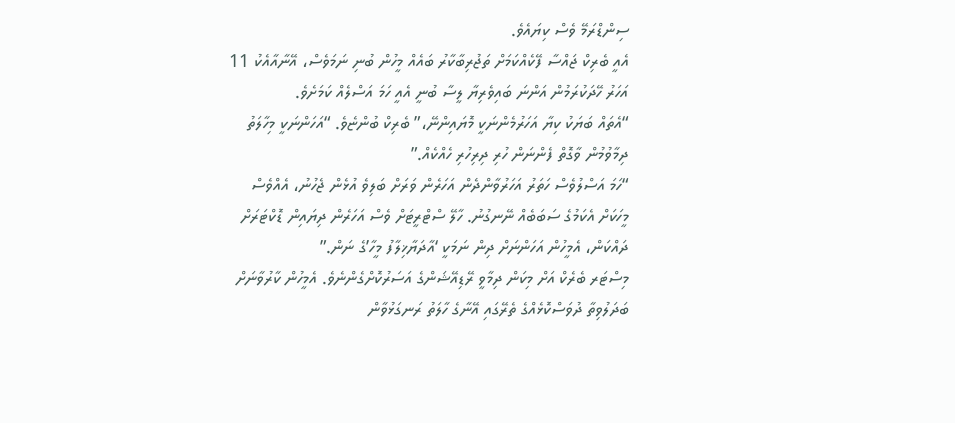ސިންޑްރަމޭ ވެސް ކިޔައެވެ.
އެއީ ބެރިކް ޖައްސާ ފޭކެއްކަމަށް ތަޖުރިބާކާރު ބައެއް މީހުން ބުނި ނަމަވެސް، އޭނާއާއެކު 11 އަހަރު ހޭދަކުރަމުން އަންނަ ބައިވެރިޔާ ލީސާ ބުނީ އެއީ ހަމަ އަސްލެއް ކަމަށެވެ.
“އެތައް ބަޔަކު ކިޔާ އަހަރުމެންނަކީ މޮޔައިންނޭ،” ބެރިކް ބުންޏެވެ. “އަހަންނަކީ މިހާލަތު ދިމާވުމުން ވާގޮތް ފެންނަން ހުރި ދިރިހުރި ހެއްކެއް.”
“ހަމަ އަސްލުވެސް ހަތަރު އަހަރުވާންދެން އަހަރެން ވަރަށް ބަލިވެ އުޅެން ޖެހުނު، އެއްވެސް މީހަކަށް އެކަމުގެ ސަބަބެއް ނޭނގުނު. ހާލޭ ސްޓްރީޓަށް ވެސް އަހަރެން ދިޔައިން ޑޮކްޓަރަށް ދައްކަން، އެމީހުން އަހަންނަށް ދިން ނަމަކީ ‘އާދަޔާޚިލާފު މީހާ’ގެ ނަން.”
މިސްޓަރ ބެރެކް އަށް މިކަން ދިމާވީ ރޭޑިއޭޝަންގެ އަސަރުކޮށްގެންނެވެ. އެމީހުން ކާރުވާނަށް ބަދަލުވިތާ ދުވަސްކޮޅެއްގެ ތެރޭގައި އޭނާގެ ހާލަތު ރަނގަޅުވާން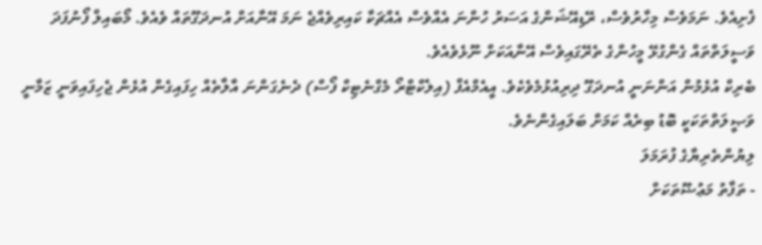ފެށިއެވެ. ނަމަވެސް މިހާރުވެސް، ރޭޑިއޭޝަންގެ އަސަރު ހުންނަ އެއްވެސް އެއްޗަކާ ކައިރިވެއްޖެ ނަމަ އޭނާއަށް އުނދަގޫތައް ވެއެވެ. މޯބައިލް ފޯނުފަދަ ވަސީލަތްތައް ގެންގުޅޭ މީހުންގެ ތެރޭގައިވެސް އޭނާއަކަށް ނޫޅެވެއެވެ.
ބެރިކް އުޅެމުން އަންނަނީ އުނދަގޫ ދިރިއުޅުމެވެކެވެ. އީއެމްއެފް (އިލެކްޓްރޯ މެގްނެޓިކް ފޯސް) ދެނެގަންނަ އާލާތެއް ހިފައިގެން އުޅެން ޖެހިފައިވަނީ ޒަމާނީ ވަޞީލަތްތަކަކީ ބޮޑު ބިރެއް ކަމަށް ބަލައިގެންނެވެ.
ލިޔުންތެރިޔާގެ ފުރަމަލަ
- ތަފާތު މަޢުޟޫތަކަށް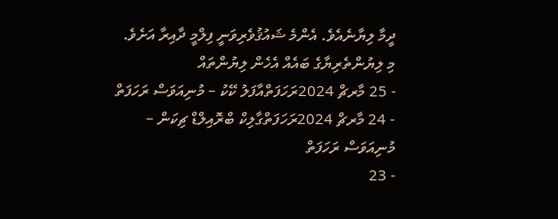ދީމާ ލިޔާނެއެވެ. އެންމެ ޝައުޤުވެރިވަނީ ފިލްމީ ދާއިރާ އަށެވެ.
މި ލިޔުންތެރިޔާގެ ބައެއް އެހެން ލިޔުންތައް
- 25 މާރޗް 2024ރަހަފަތްއާފަލު ކޭކު – މުނިއަވަސް ރަހަފަތް
- 24 މާރޗް 2024ރަހަފަތްގާލިކް ބްރޮއިލްޑް ޗިކަން – މުނިއަވަސް ރަހަފަތް
- 23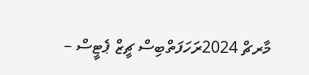މާރޗް 2024ރަހަފަތްބިސް ޗީޒް ޕެޓީސް –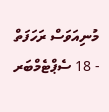މުނިއަވަސް ރަހަފަތް
- 18 ސެޕްޓެމްބަރ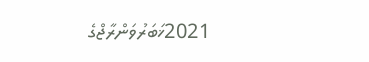2021ޚަބަރުވަންރާޖްގެ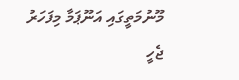މޫނުމަތީގައި އަނޫޕަމާ މިފަހަރު ޖެހީ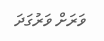ވަރަށް ވަރުގަދަ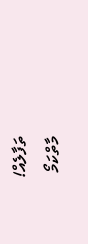ތަފާލެއް!
މާތްކަމޯ